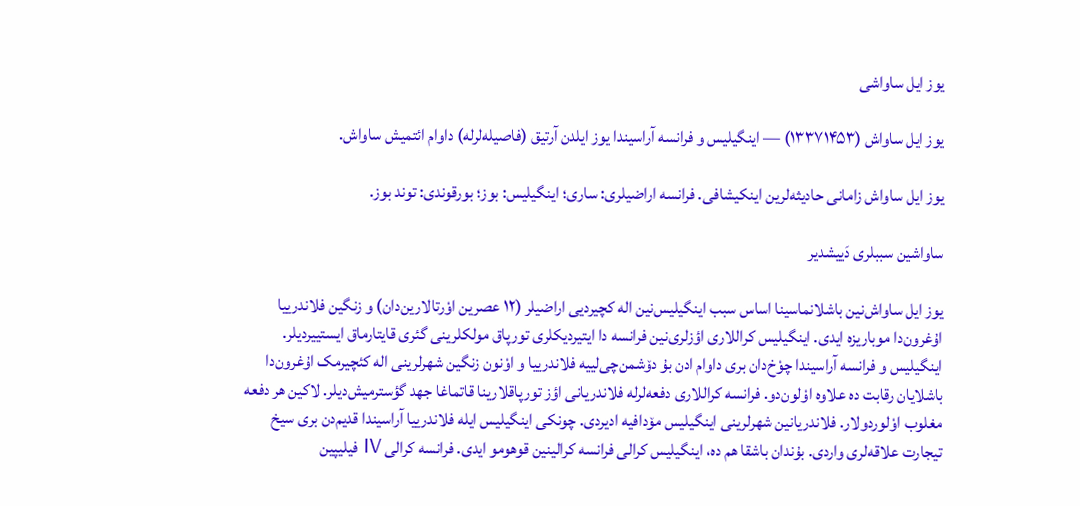یوز ایل‌ ساواشی

یوز ایل ساواش (۱۳۳۷۱۴۵۳) — اینگیلیس و فرانسه آراسیندا یوز ایلدن آرتیق (فاصیله‌لرله) داوام ائتمیش ساواش.

یوز ایل ساواش زامانی حادیثه‌لرین اینکیشافی. فرانسه اراضیلری: ساری؛ اینگیلیس: بوز؛ بورقوندی: توند بوز.

ساواشین سببلری دَییشدیر

یوز ایل ساواش‌نین باشلانماسینا اساس سبب اینگیلیس‌نین اله کچیردیی اراضیلر (۱۲ عصرین اوْرتالارین‌دان) و زنگین فلاندرییا اۇغرون‌دا موباریزه ایدی. اینگیلیس کراللاری اؤزلری‌نین فرانسه دا ایتیردیکلری تورپاق مولکلرینی گئری قایتارماق ایستییردیلر. اینگیلیس و فرانسه آراسیندا چوْخ‌دان بری داوام ادن بۇ دۆشمن‌چی‌لییه فلاندرییا و اوْنون زنگین شهرلرینی اله کئچیرمک اۇغرون‌دا باشلایان رقابت ده علاوه اوْلون‌دو. فرانسه کراللاری دفعه‌لرله فلاندریانی اؤز تورپاقلارینا قاتماغا جهد گؤسترمیش‌دیلر. لاکین هر دفعه مغلوب اوْلوردولار. فلاندریانین شهرلرینی اینگیلیس مۆدافیه ادیردی. چونکی اینگیلیس ایله فلاندرییا آراسیندا قدیم‌دن بری سیخ تیجارت علاقه‌لری واردی. بۇندان باشقا هم ده، اینگیلیس کرالی فرانسه کرالینین قوهومو ایدی. فرانسه کرالی IV فیلیپین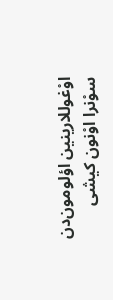اوْغوللارینین اؤلومون‌دن سوْنرا اوْنون کیشی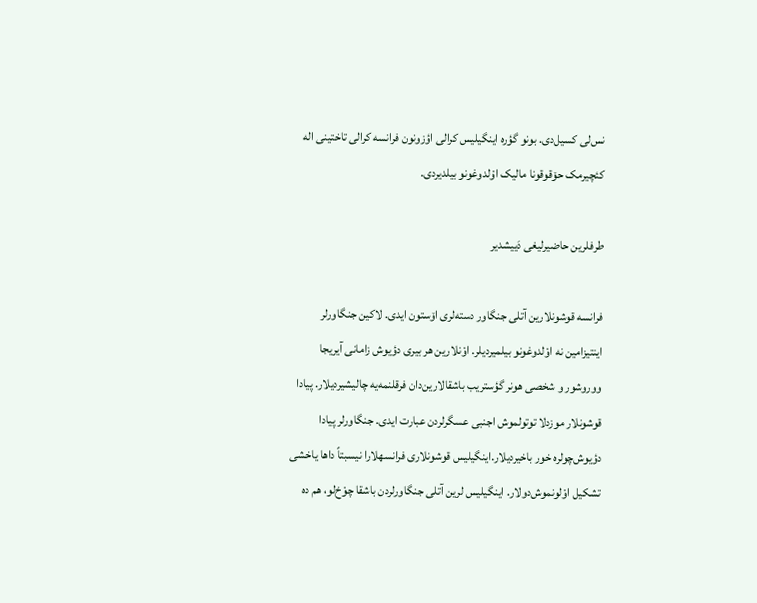نس‌لی کسیل‌دی. بونو گؤره اینگیلیس کرالی اؤزونون فرانسه کرالی تاختینی اله کئچیرمک حۆقوقونا مالیک اوْلدوغونو بیلدیردی.

طرفلرین حاضیرلیغی دَییشدیر

فرانسه قوشونلارین آتلی جنگاور دسته‌لری اۆستون ایدی. لاکین جنگاورلر اینتیزامین نه اوْلدوغونو بیلمیردیلر. اوْنلارین هر بیری دؤیوش زامانی آیریجا ووروشور و شخصی هونر گؤستریب باشقالارین‌دان فرقلنمه‌یه چالیشیردیلار. پیادا قوشونلار موزدلا توتولموش اجنبی عسگرلردن عبارت ایدی. جنگاورلر پیادا دؤیوش‌چولره خور باخیردیلار.اینگیلیس قوشونلاری فرانسهلارا نیسبتاً داها یاخشی تشکیل اوْلونموش‌دولار. اینگیلیس لرین آتلی جنگاورلردن باشقا چوْخ‌لو، هم ده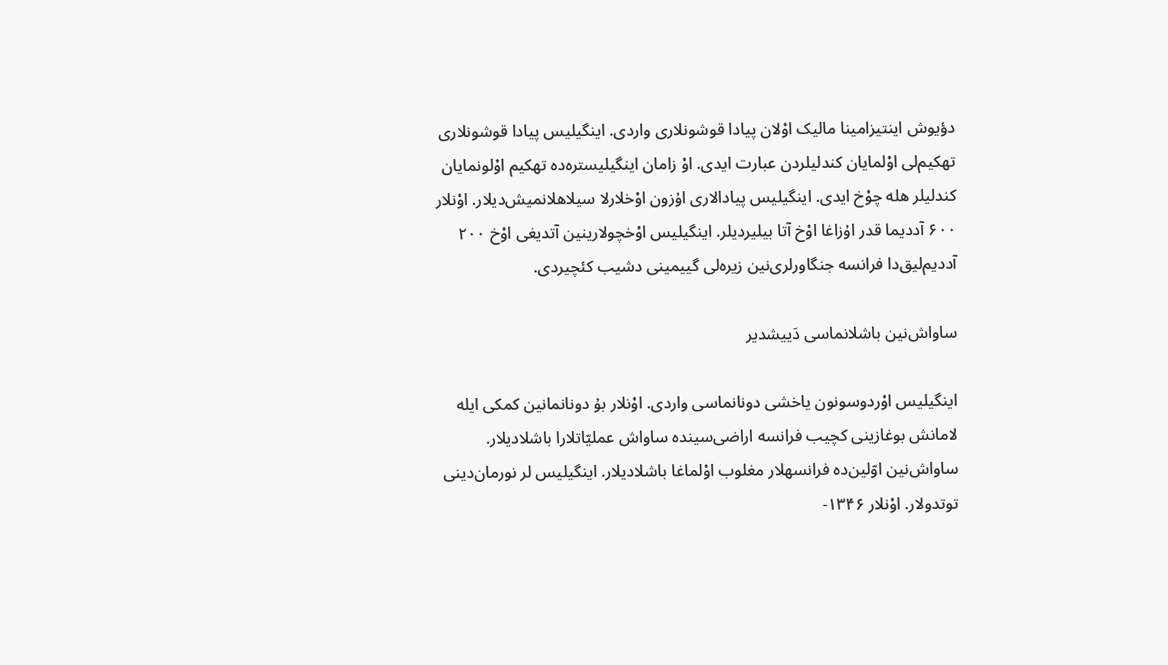دؤیوش اینتیزامینا مالیک اوْلان پیادا قوشونلاری واردی. اینگیلیس پیادا قوشونلاری تهکیم‌لی اوْلمایان کندلیلردن عبارت ایدی. اوْ زامان اینگیلیستره‌ده تهکیم اوْلونمایان کندلیلر هله چوْخ ایدی. اینگیلیس پیادالاری اۇزون اوْخلارلا سیلاهلانمیش‌دیلار. اوْنلار ۶۰۰ آددیما قدر اۇزاغا اوْخ آتا بیلیردیلر. اینگیلیس اوْخچولارینین آتدیغی اوْخ ۲۰۰ آددیم‌لیق‌دا فرانسه جنگاورلری‌نین زیره‌لی گییمینی دشیب کئچیردی.

ساواش‌نین باشلانماسی دَییشدیر

اینگیلیس اوْردوسونون یاخشی دونانماسی واردی. اوْنلار بۇ دونانمانین کمکی ایله لامانش بوغازینی کچیب فرانسه اراضی‌سینده ساواش عملیّاتلارا باشلادیلار. ساواش‌نین اوّلین‌ده فرانسهلار مغلوب اوْلماغا باشلادیلار. اینگیلیس لر نورمان‌دینی توتدولار. اوْنلار ۱۳۴۶-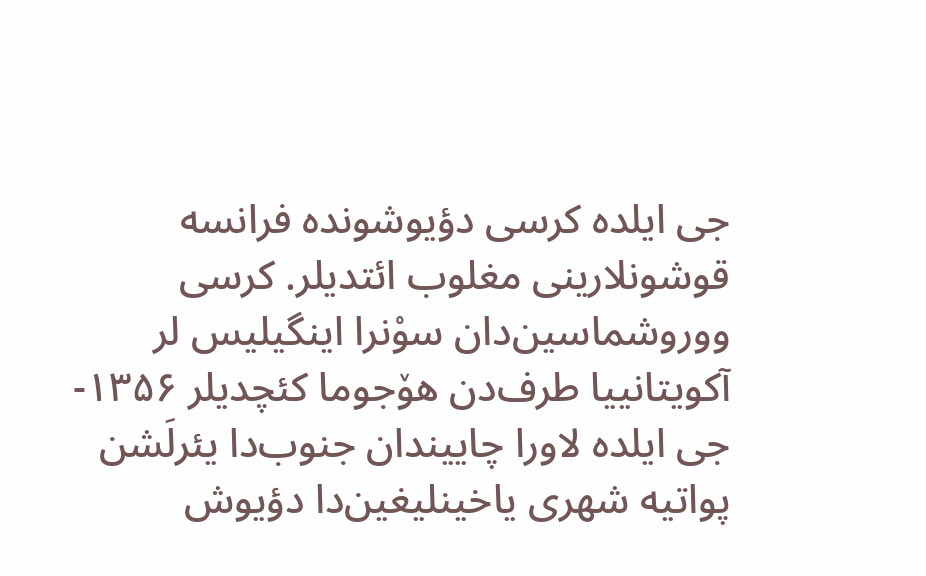جی ایلده کر‌سی دؤیوشونده فرانسه قوشونلارینی مغلوب ائتدیلر. کر‌سی ووروشماسین‌دان سوْنرا اینگیلیس لر آکویتانییا طرف‌دن هۆجوما کئچدیلر ۱۳۵۶-جی ایلده لاورا چاییندان جنوب‌دا یئرلَشن پواتیه شهری یاخینلیغین‌دا دؤیوش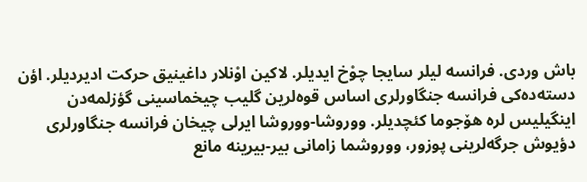باش وردی. فرانسه لیلر سایجا چوْخ ایدیلر. لاکین اوْنلار داغینیق حرکت ادیردیلر. اؤن دسته‌ده‌کی فرانسه جنگاورلری اساس قوه‌لرین گلیب چیخماسینی گؤزلمه‌دن اینگیلیس لره هۆجوما کئچدیلر. ووروشا-ووروشا ایر‌لی چیخان فرانسه جنگاورلری دؤیوش جرگه‌لرینی پوزور، ووروشما زامانی بیر-بیرینه مانع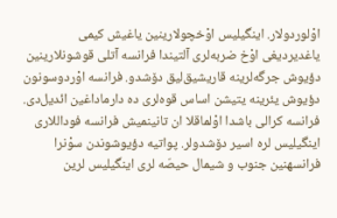اوْلوردولار. اینگیلیس اوْخچولارینین یاغیش کیمی یاغدیردیغی اوْخ ضربه‌لری آلتیندا فرانسه آتلی قوشونلارینین دؤیوش جرگه‌لرینه قاریشیق‌لیق دۆشدو. فرانسه اوْردوسونون دؤیوش یئرینه یتیشن اساس قوه‌لری ده دارماداغین ائدیل‌دی. فرانسه کرالی باشدا اوْلماقلا ان تانینمیش فرانسه فوداللاری اینگیلیس لره اسیر دۆشدولر. پواتیه دؤیوشوندن سوْنرا فرانسهنین جنوب و شیمال حیصّه ‌لری اینگیلیس لرین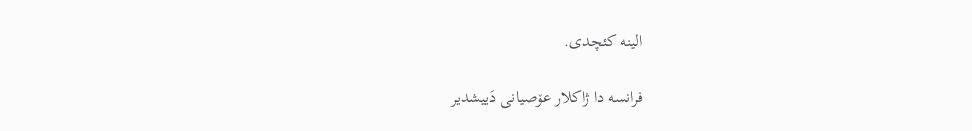الینه کئچدی.

فرانسه دا ژاکلار عۆصیانی دَییشدیر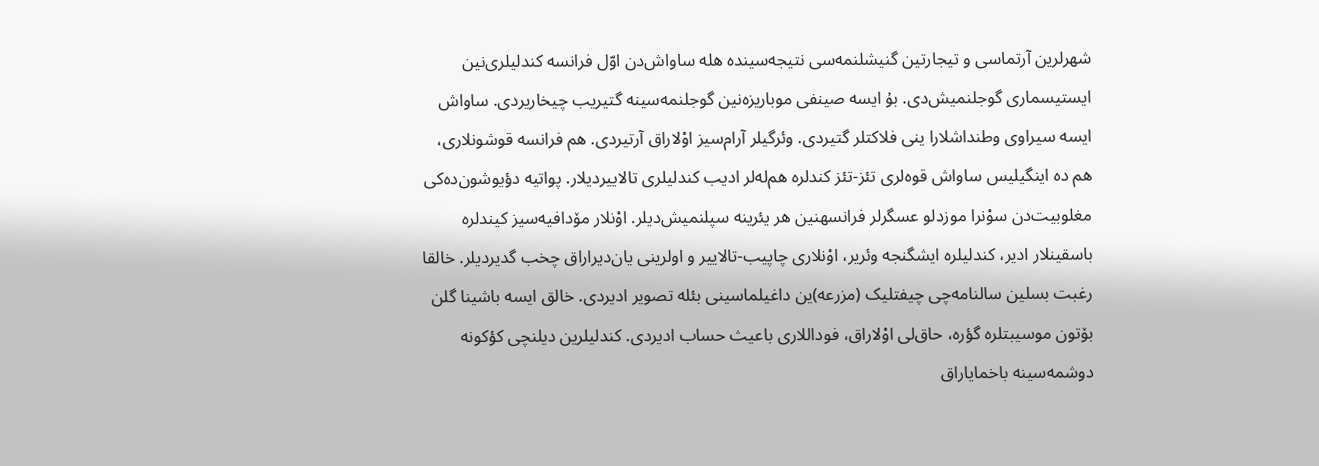شهرلرین آرتماسی و تیجارتین گنیشلنمه‌سی نتیجه‌سینده هله ساواش‌دن اوّل فرانسه کندلیلری‌نین ایستیسماری گوجلنمیش‌دی. بۇ ایسه صینفی موباریزه‌نین گوجلنمه‌سینه گتیریب چیخاریردی. ساواش ایسه سیراوی وطنداشلارا ینی فلاکتلر گتیردی. وئرگیلر آرام‌سیز اوْلاراق آرتیردی. هم فرانسه قوشونلاری، هم ده اینگیلیس ساواش قوه‌لری تئز-تئز کندلره هم‌له‌لر ادیب کندلیلری تالاییردیلار. پواتیه دؤیوشون‌ده‌کی مغلوبیت‌دن سوْنرا موزدلو عسگرلر فرانسهنین هر یئرینه سپلنمیش‌دیلر. اوْنلار مۆدافیه‌سیز کیندلره باسقینلار ادیر، کندلیلره ایشگنجه وئریر، اوْنلاری چاپیب-تالاییر و اولرینی یان‌دیراراق چخب گدیردیلر. خالقا رغبت بسلین سالنامه‌چی چیفتلیک (مزرعه)ین داغیلماسینی بئله تصویر ادیردی. خالق ایسه باشینا گلن بۆتون موسیبتلره گؤره، حاق‌لی اوْلاراق، فوداللاری باعیث حساب ادیردی. کندلیلرین دیلنچی کؤکونه دوشمه‌سینه باخمایاراق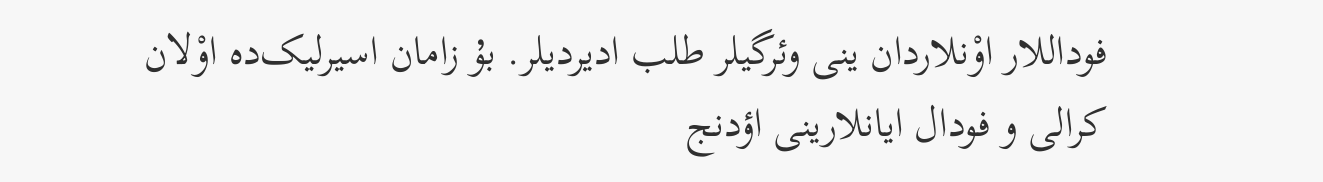فوداللار اوْنلاردان ینی وئرگیلر طلب ادیردیلر. بۇ زامان اسیرلیک‌ده اوْلان کرالی و فودال ایانلارینی اؤدنج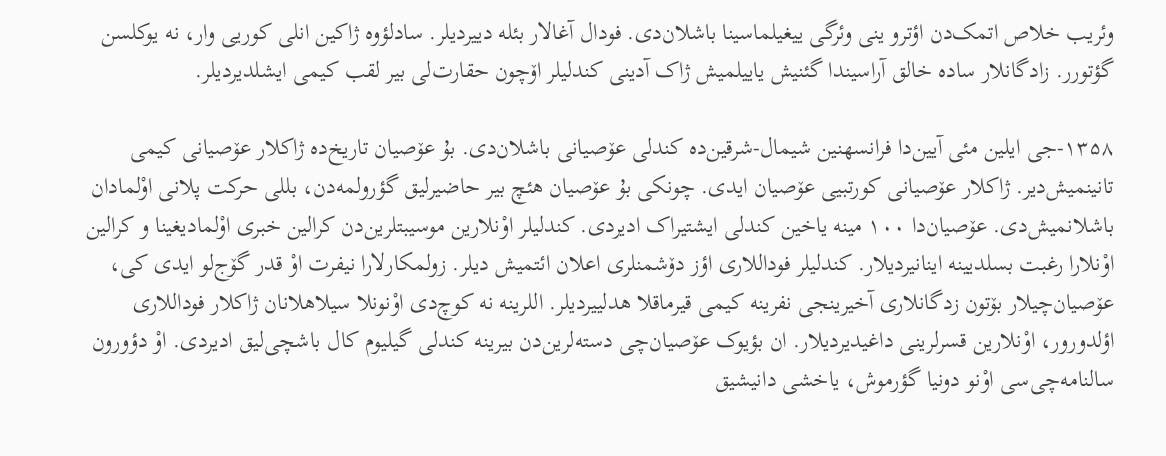وئریب خلاص اتمک‌دن اؤترو ینی وئرگی ییغیلماسینا باشلان‌دی. فودال آغالار بئله دییردیلر. سادلؤوه ژاکین انلی کوریی وار، نه یوکلسن گؤتورر. زادگانلار ساده خالق آراسیندا گئنیش یاییلمیش ژاک آدینی کندلیلر اۆچون حقارت‌لی بیر لقب کیمی ایشلدیردیلر.

۱۳۵۸-جی ایلین مئی آیین‌دا فرانسهنین شیمال-شرقین‌ده کندلی عۆصیانی باشلان‌دی. بۇ عۆصیان تاریخ‌ده ژاکلار عۆصیانی کیمی تانینمیش‌دیر. ژاکلار عۆصیانی کورتبیی عۆصیان ایدی. چونکی بۇ عۆصیان هئچ بیر حاضیرلیق گؤرولمه‌دن، بللی حرکت پلانی اوْلمادان باشلانمیش‌دی. عۆصیان‌دا ۱۰۰ مینه یاخین کندلی ایشتیراک ادیردی. کندلیلر اوْنلارین موسیبتلرین‌دن کرالین خبری اوْلمادیغینا و کرالین اوْنلارا رغبت بسلدیینه اینانیردیلار. کندلیلر فوداللاری اؤز دۆشمنلری اعلان ائتمیش ‌دیلر. زولمکارلارا نیفرت اوْ قدر گۆج‌لو ایدی کی، عۆصیان‌چیلار بۆتون زدگانلاری آخیرینجی نفرینه کیمی قیرماقلا هدلییردیلر. اللرینه نه کوچ‌دی اوْنونلا سیلاهلانان ژاکلار فوداللاری اؤلدورور، اوْنلارین قسرلرینی داغیدیردیلار. ان بؤیوک عۆصیان‌چی دسته‌لرین‌دن بیرینه کندلی گیلیوم کال باشچی‌لیق ادیردی. اوْ دؤورون سالنامه‌چی‌سی اوْنو دونیا گؤرموش، یاخشی دانیشیق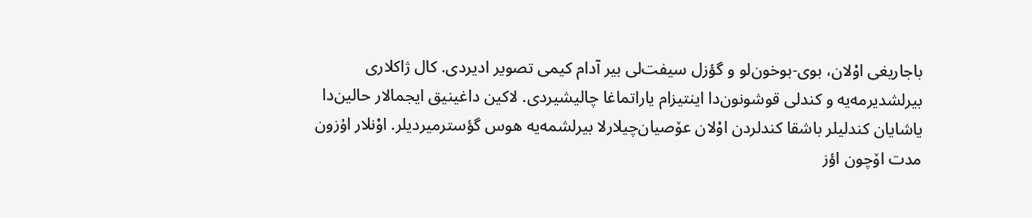باجاریغی اوْلان، بوی-بوخون‌لو و گؤزل سیفت‌لی بیر آدام کیمی تصویر ادیردی. کال ژاکلاری بیرلشدیرمه‌یه و کندلی قوشونون‌دا اینتیزام یاراتماغا چالیشیردی. لاکین داغینیق ایجمالار حالین‌دا یاشایان کندلیلر باشقا کندلردن اوْلان عۆصیان‌چیلارلا بیرلشمه‌یه هوس گؤسترمیردیلر. اوْنلار اۇزون مدت اۆچون اؤز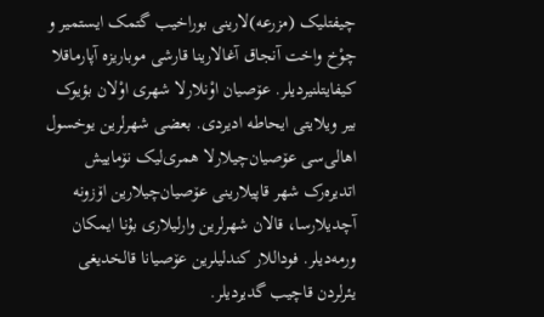چیفتلیک (مزرعه)لارینی بوراخیب گتمک ایستمیر و چوْخ واخت آنجاق آغالارینا قارشی موباریزه آپارماقلا کیفایتلنیردیلر. عۆصیان اوْنلارلا شهری اوْلان بؤیوک بیر ویلایتی ایحاطه ادیردی. بعضی شهرلرین یوخسول اهالی‌سی عۆصیان‌چیلارلا همری‌لیک نۆماییش اتدیره‌رک شهر قاپیلارینی عۆصیان‌چیلارین اۆزونه آچدیلارسا، قالان شهرلرین وارلیلاری بۇنا ایمکان ورمه‌دیلر. فوداللار کندلیلرین عۆصیانا قالخدیغی یئرلردن قاچیب گدیردیلر.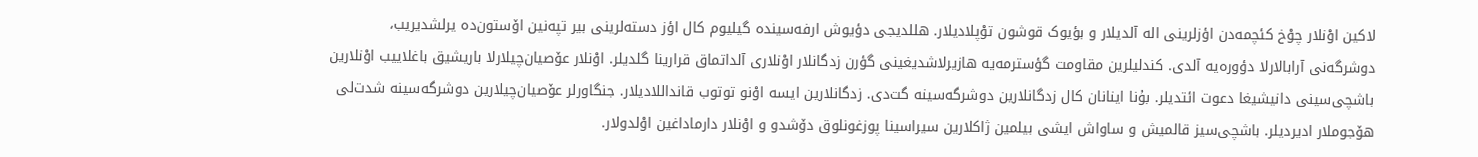لاکین اوْنلار چوْخ کئچمه‌دن اؤزلرینی اله آلدیلار و بؤیوک قوشون توْپلادیلار. هللدیجی دؤیوش ارفه‌سینده گیلیوم کال اؤز دسته‌لرینی بیر تپه‌نین اۆستون‌ده یرلشدیریب، دوشرگه‌نی آرابالارلا دؤوره‌یه آلدی. کندلیلرین مقاومت گؤسترمه‌یه هازیرلاشدیغینی گؤرن زدگانلار اوْنلاری آلداتماق قرارینا گلدیلر. اوْنلار عۆصیان‌چیلارلا باریشیق باغلاییب اوْنلارین باشچی‌سینی دانیشیغا دعوت ائتدیلر. بۇنا اینانان کال زدگانلارین دوشرگه‌سینه گت‌دی. زدگانلارین ایسه اوْنو توتوب قانداللادیلار. جنگاورلر عۆصیان‌چیلارین دوشرگه‌سینه شدت‌لی هۆجوملار ادیردیلر. باشچی‌سیز قالمیش و ساواش ایشی بیلمین ژاکلارین سیراسینا پوزغونلوق دۆشدو و اوْنلار دارماداغین اوْلدولار.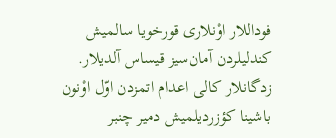فوداللار اوْنلاری قورخویا سالمیش کندلیلردن آمان‌سیز قیساس آلدیلار. زدگانلار کالی اعدام اتمزدن اوّل اوْنون باشینا کؤزردیلمیش دمیر چنبر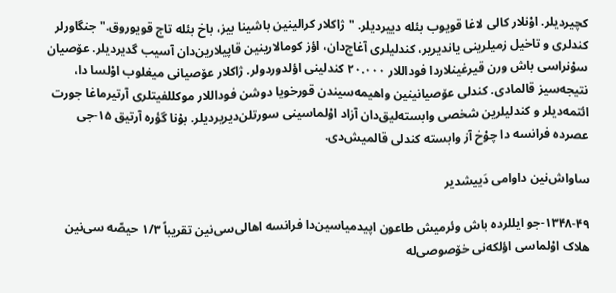کچیردیلر. اوْنلار کالی لاغا قویوب بئله دییردیلر. "ژاکلار کرالینین باشینا بیز، باخ بئله تاج قویوروق." جنگاورلر کندلری و تاخیل زمیلرینی یاندیریر، کندلیلری آغاج‌دان، اؤز کومالارینین قاپیلارین‌دان آسیب گدیردیلر. عۆصیان سوْنراسی باش ورن قیرغینلاردا فوداللار ۲۰.۰۰۰ کندلینی اؤلدوردولر. ژاکلار عۆصیانی میغلوب اوْلسا دا، نتیجه‌سیز قالمادی. کندلی عۆصیانینین واهیمه‌سیندن قورخویا دوشن فوداللار موکللفیتلری آرتیرماغا جورت ائتمه‌دیلر و کندلیلرین شخصی وابسته‌لیق‌دان آزاد اوْلماسینی سورتلن‌دیریردیلر. بۇنا گؤره آرتیق ۱۵-جی عصرده فرانسه دا چوْخ آز وابسته کندلی قالمیش‌دی.

ساواش‌نین داوامی دَییشدیر

۱۳۴۸-۴۹-جو ایللرده باش وئرمیش طاعون اپید‌میاسین‌دا فرانسه اهالی‌سی‌نین تقریباً ۱/۳ حیصّه ‌سی‌نین هلاک اوْلماسی اؤلکه‌نی خۆصوصی‌له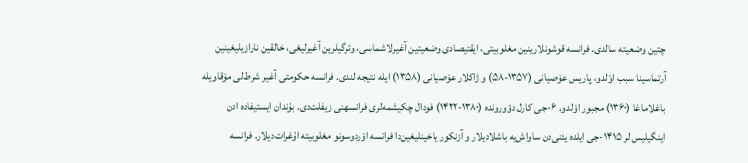چتین وضعیته سالدی. فرانسه قوشونلارینین مغلوبیتی، ایقتیصادی وضعیتین آغیرلاشماسی، وئرگیلرین آغیرلیغی، خالقین نارازیلیغینین آرتماسینا سبب اوْلدو، پاریس عۆصیانی (۱۳۵۷-۵۸) و ژاکلار عۆصیانی (۱۳۵۸) ایله نتیجه لندی. فرانسه حکومتی آغیر شرط‌لی مۆقاویله باغلاماغا (۱۳۶۰) مجبور اوْلدو. ۶-جی کارل دؤورونده (۱۳۸۰-۱۴۲۲) فودال چکیشمه‌لری فرانسهنی زیفلت‌دی. بۇندان ایستیفاده ادن اینگیلیس لر ۱۴۱۵-جی ایلده یئنی‌دن ساواش‌یه باشلادیلار و آزنکور یاخینلیغین‌دا فرانسه اوْردوسونو مغلوبیته اۇغرات‌دیلار. فرانسه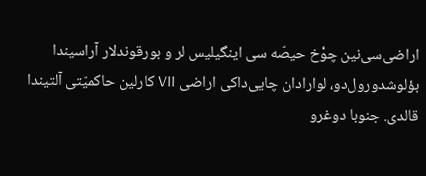اراضی‌سی‌نین چوْخ حیصّه ‌سی اینگیلیس لر و بورقوندلار آراسیندا بؤلوشدورول‌دو، لوارادان چایی‌داکی اراضی VII کارلین حاکمیّتی آلتیندا قالدی. جنوبا دوغرو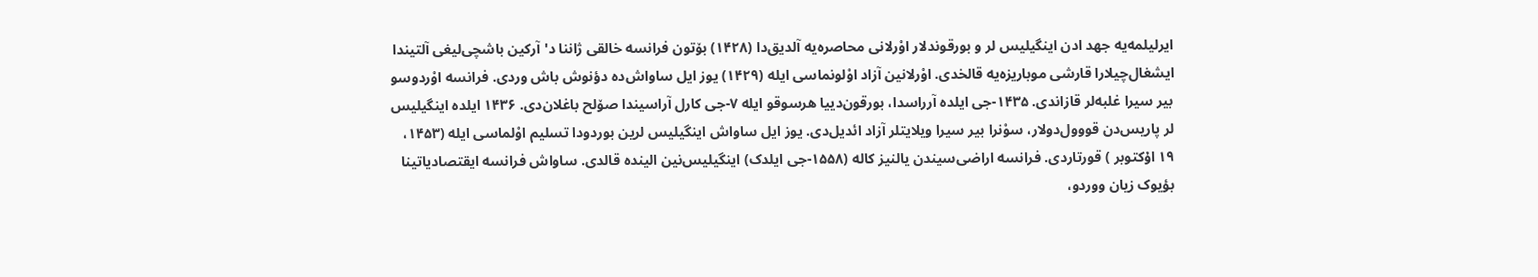ایرلیلمه‌یه جهد ادن اینگیلیس لر و بورقوندلار اوْرلانی محاصره‌یه آلدیق‌دا (۱۴۲۸) بۆتون فرانسه خالقی ژاننا د'آرکین باشچی‌لیغی آلتیندا ایشغال‌چیلارا قارشی موباریزه‌یه قالخدی. اوْرلانین آزاد اوْلونماسی ایله (۱۴۲۹) یوز ایل ساواش‌ده دؤنوش باش وردی. فرانسه اوْردوسو بیر سیرا غلبه‌لر قازاندی. ۱۴۳۵-جی ایلده آرراسدا، بورقون‌دییا هرسوقو ایله ۷-جی کارل آراسیندا صۆلح باغلان‌دی. ۱۴۳۶ ایلده اینگیلیس لر پاریس‌دن قووول‌دولار، سوْنرا بیر سیرا ویلایتلر آزاد ائدیل‌دی. یوز ایل ساواش اینگیلیس لرین بوردودا تسلیم اوْلماسی ایله (۱۴۵۳، ۱۹ اۇکتوبر ) قورتاردی. فرانسه اراضی‌سیندن یالنیز کاله (۱۵۵۸-جی ایلدک) اینگیلیس‌نین الینده قالدی. ساواش فرانسه ایقتصادیاتینا بؤیوک زیان ووردو،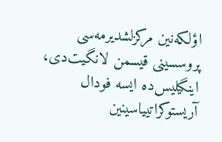اؤلکه‌نین مرکزلشدیرمه‌سی پروسسینی قیسمن لانگیت‌دی، اینگیلیس‌ده ایسه فودال آریستوکراتییاسینین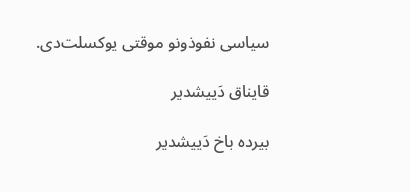سیاسی نفوذونو موقتی یوکسلت‌دی.

قایناق دَییشدیر

بیرده باخ دَییشدیر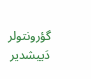گؤرونتولر دَییشدیر